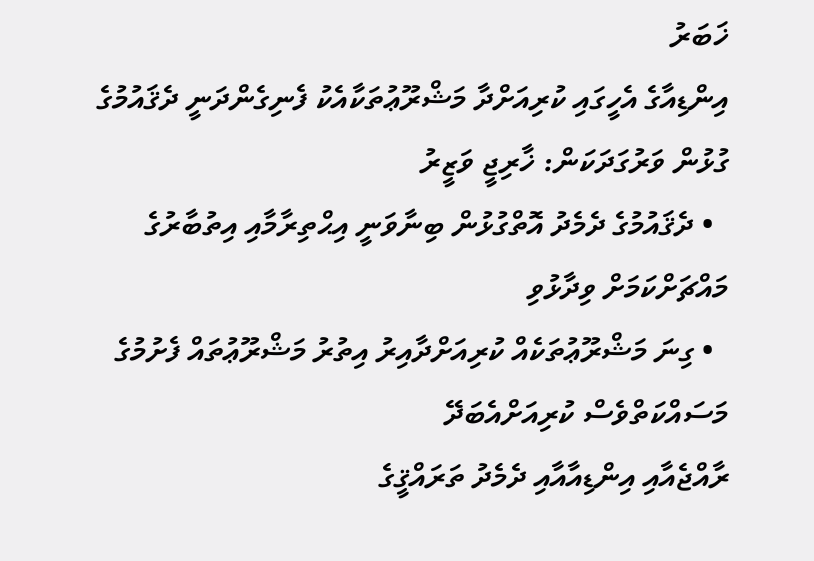ޚަބަރު
އިންޑިއާގެ އެހީގައި ކުރިއަށްދާ މަޝްރޫޢުތަކާއެކު ފެނިގެންދަނީ ދެޤައުމުގެ ގުޅުން ވަރުގަދަކަން: ޚާރިޖީ ވަޒީރު
  • ދެޤައުމުގެ ދެމެދު އޮތްގުޅުން ބިނާވަނީ އިޙްތިރާމާއި އިތުބާރުގެ މައްޗަށްކަމަށް ވިދާޅުވި
  • ގިނަ މަޝްރޫޢުތަކެއް ކުރިއަށްދާއިރު އިތުރު މަޝްރޫޢުތައް ފެށުމުގެ މަސައްކަތްވެސް ކުރިއަށްއެބަދޭ
ރާއްޖެއާއި އިންޑިއާއާއި ދެމެދު ތަރައްޤީގެ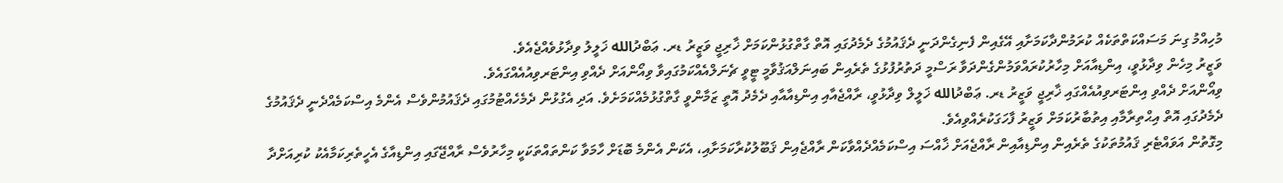މުހިއްމު ގިނަ މަސައްކަތްތަކެއް ކުރަމުންދާކަމަށާއި އޭގެއިން ފެނިގެންދަނީ ދެޤައުމުގެ ދެމެދުގައި އޮތް ގާތްގުޅުންކަމަށް ޚާރިޖީ ވަޒީރު ޑރ. ޢަބްދުالله ޚަލީލު ވިދާޅުވެއްޖެއެވެ.
ވަޒީރު މިހެން ވިދާޅުވީ، އިންޑިއާއަށް މިހާރުކުރައްވަމުންގެންދަވާ ރަސްމީ ދަތުރުފުޅުގެ ތެރެއިން ބައިނަލްއަޤުވާމީ ޓީވީ ޗެނަލްއެއްކަމުގައިވާ ވިއޯންއަށް ދެއްވި އިންޓަރވިއުއެއްގައެވެ.
ވިއޯންއަށް ދެއްވި އިންޓަރވިއުއެއްގައި ޚާރިޖީ ވަޒީރު ޑރ. ޢަބްދުالله ޚަލީލް ވިދާޅުވީ، ރާއްޖެއާއި އިންޑިއާއާއި ދެމެދު އޮތީ ޒަމާންވީ ގާތްގުޅުމެއްކަމަށެވެ. އަދި އެގުޅުން ދެމެހެއްޓުމުގައި ދެޤައުމުންވެސް އެންމެ އިސްކަމެއްދެނީ ދެޤައުމުގެ ދެމެދުގައި އޮތް އިޙްތިރާމާއި އިތުބާރުކަމަށް ވަޒީރު ފާހަގަކުރެއްވިއެވެ.
މިގޮތުން އަވައްޓެރި ޤައުމުތަކުގެ ތެރެއިން އިންޑިއާއިން ރާއްޖެއަށް ޚާއްސަ އިސްކަމެއްދެއްވާކަން ރާއްޖެއިން ޤަބޫލުކުރާކަމަށާއި، އެކަން އެންމެ ބޮޑަށް ހާމަވާ ކަންތައްތަކަކީ މިހާރުވެސް ރާއްޖޭގައި އިންޑިއާގެ އެހީތެރިކަމާއެކު ކުރިއަށްދާ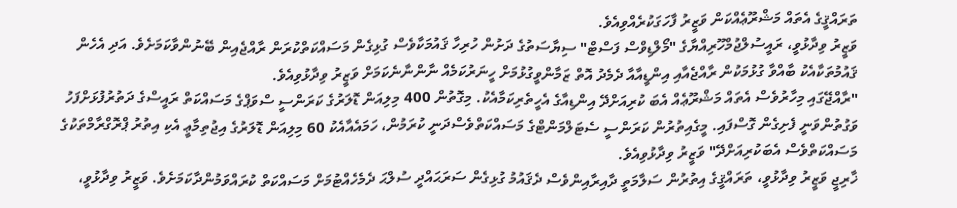ތަރައްޤީގެ އެތައް މަޝްރޫޢެއްކަން ވަޒީރު ފާހަގަކުރެއްވިއެވެ.
ވަޒީރު ވިދާޅުވީ، ރައީސުލްޖުމްހޫރިއްޔާގެ "މޯލްޑިވްސް ފަސްޓް" ސިޔާސަތުގެ ދަށުން ހުރިހާ ޤައުމަކާވެސް ގުޅިގެން މަސައްކަތްކުރަން ރާއްޖެއިން ބޭނުންވާކަމަށެވެ. އަދި އެހެން ޤައުމުތަކާއެކު ބާއްވާ ގުޅުމަކުން ރާއްޖެއާއި އިންޑީއާއާ ދެމެދު އޮތް ޒަމާންވީގުޅުމަށް ހީނަރުކަމެއް ނާންނާނެކަމަށް ވަޒީރު ވިދާޅުވިއެވެ.
"ރާއްޖޭގައި މިހާރުވެސް އެތައް މަޝްރޫޢެއް އެބަ ކުރިއަށްދޭ އިންޑިއާގެ އެހީތެރިކަމާއެކު. މިގޮތުން 400 މިލިއަން ޑޮލަރުގެ ކަރަންސީ ސްވަޕްގެ މަސައްކަތް ރައީސްގެ ދަތުރުފުޅަށްފަހު ވަގުތުންވަނީ ފެށިގެން ގޮސްފައި. މީގެއިތުރުން ކަރަންސީ ސެޓަލްމަންޓްގެ މަސައްކަތްވެސްދަނީ ކުރަމުން، ހަމައެއާއެކު 60 މިލިއަން ޑޮލަރުގެ އިޖުތިމާޢީ އެކި އިތުރު ޕްރޮގްރާމްތަކުގެ މަސައްކަތްވެސް އެބަކުރިއަށްދޭ" ވަޒީރު ވިދާޅުވިއެވެ.
ޚާރިޖީ ވަޒީރު ވިދާޅުވީ، ތަރައްޤީގެ އިތުރުން ސަލާމަތީ ދާއިރާއިންވެސް ދެޤައުމު ގުޅިގެން ސަރަޙައްދީ ސުލްޙަ ދެމެހެއްޓުމަށް މަސައްކަތް ކުރައްވަމުންދާކަމަށެވެ. ވަޒީރު ވިދާޅުވީ،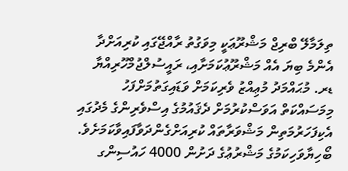ތިލަމާލޭ ބްރިޖް މަޝްރޫޢަކީ މިވަގުތު ރާއްޖޭގައި ކުރިއަށްދާ އެންމެ ބިޔަ އެއް މަޝްރޫޢުކަމަށާއި، ރައީސުލްޖުމްހޫރިއްޔާ ޑރ. މުޙައްމަދު މުޢިއްޒު ވެރިކަމަށް ވަޑައިގަތުމަށްފަހު މިމަސައްކަތް އަވަސްކުރުމަށް ދެޤައުމުގެ އިސްވެރިންގެ މެދުގައި އެކިފަހަރުމަތިން މަޝްވަރާތައް ކުރިއަށްގެންދަވާފައިވާކަމަށެވެ.
ބޯހިޔާވަހިކަމުގެ މަޝްރުޢުގެ ދަށުން 4000 ހައުސިންގ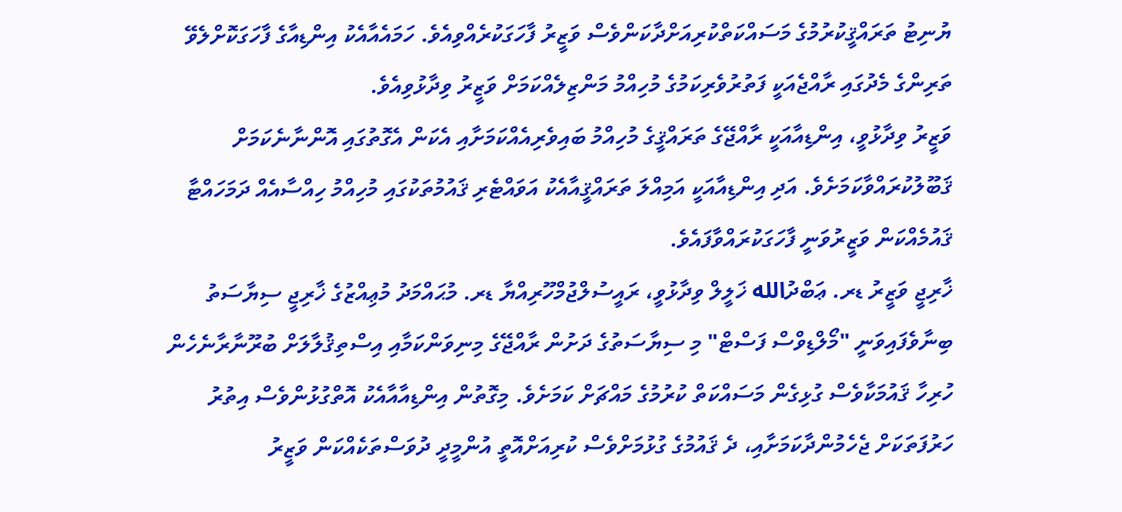ޔުނިޓު ތަރައްޤީކުރުމުގެ މަސައްކަތްކުރިއަށްދާކަންވެސް ވަޒީރު ފާހަގަކުރެއްވިއެވެ. ހަމައެއާއެކު އިންޑިއާގެ ފާހަގަކޮށްލެވޭ ތަރިންގެ މެދުގައި ރާއްޖެއަކީ ފަތުރުވެރިކަމުގެ މުހިއްމު މަންޒިލެއްކަމަށް ވަޒީރު ވިދާޅުވިއެވެ.
ވަޒީރު ވިދާޅުވީ، އިންޑިއާއަކީ ރާއްޖޭގެ ތަރައްޤީގެ މުހިއްމު ބައިވެރިއެއްކަމަށާއި އެކަން އެގޮތުގައި އޮންނާނެކަމަށް ޤަބޫލުކުރައްވާކަމަށެވެ. އަދި އިންޑިއާއަކީ އަމިއްލަ ތަރައްޤީއާއެކު އަވައްޓެރި ޤައުމުތަކުގައި މުހިއްމު ހިއްސާއެއް ދަމަހައްޓާ ޤައުމެއްކަން ވަޒީރުވަނީ ފާހަގަކުރައްވާފައެވެ.
ޚާރިޖީ ވަޒީރު ޑރ. ޢަބްދުالله ޚަލީލް ވިދާޅުވީ، ރައީސުލްޖުމްހޫރިއްޔާ ޑރ. މުޙައްމަދު މުޢިއްޒުގެ ޚާރިޖީ ސިޔާސަތު ބިނާވެފައިވަނީ "މޯލްޑިވްސް ފަސްޓް" މި ސިޔާސަތުގެ ދަށުން ރާއްޖޭގެ މިނިވަންކަމާއި އިސްތިޤުލާލަށް ބުރޫނާރާނެހެން ހުރިހާ ޤައުމަކާވެސް ގުޅިގެން މަސައްކަތް ކުރުމުގެ މައްޗަށް ކަމަށެވެ. މިގޮތުން އިންޑިއާއާއެކު އޮތްގުޅުންވެސް އިތުރު ހަރުފަތަކަށް ޖެހެމުންދާކަމަށާއި، ދެ ޤައުމުގެ ގުޅުމަށްވެސް ކުރިއަށްއޮތީ އުންމީދީ ދުވަސްތަކެއްކަން ވަޒީރު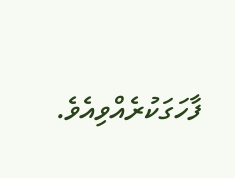ފާހަގަކުރެއްވިއެވެ.